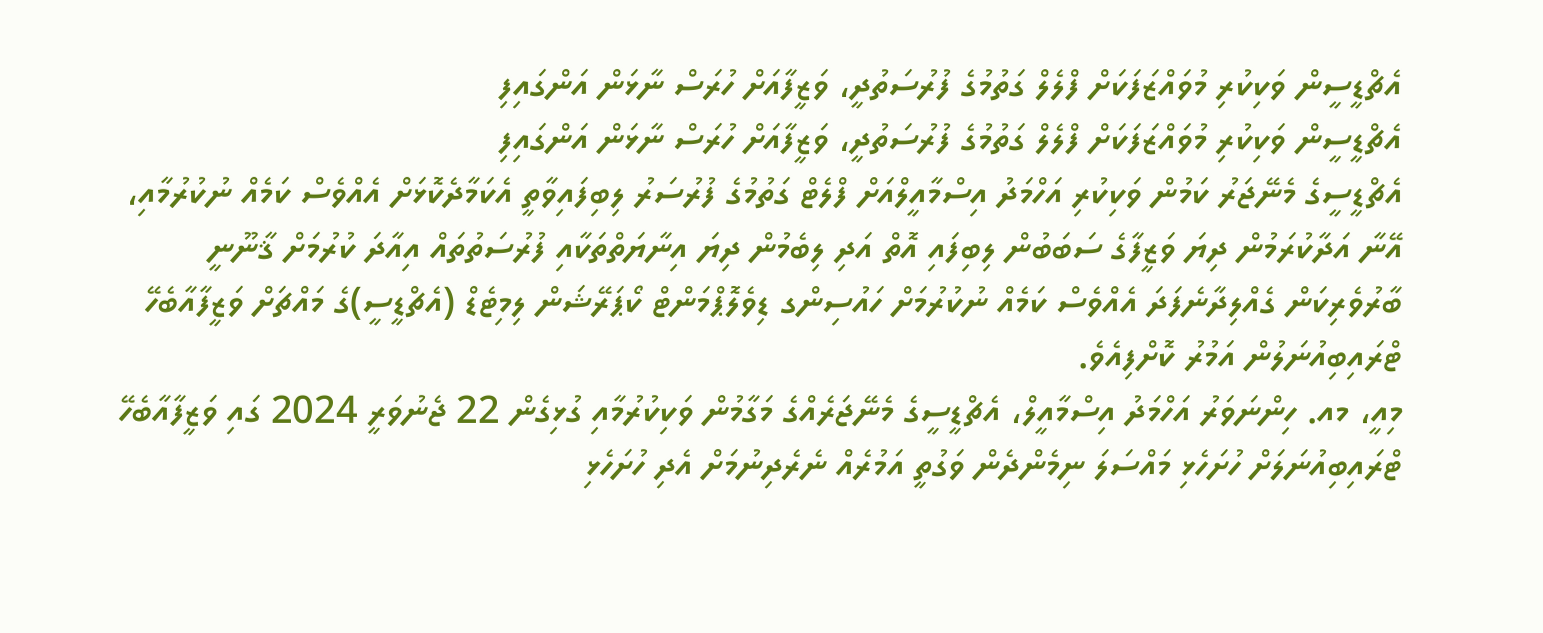އެޗްޑީސީން ވަކިކުރި މުވައްޒަފަކަށް ފްލެލް ގަތުމުގެ ފުރުސަތުދީ، ވަޒީފާއަށް ހުރަސް ނާޅަން އަންގައިފި
އެޗްޑީސީން ވަކިކުރި މުވައްޒަފަކަށް ފްލެލް ގަތުމުގެ ފުރުސަތުދީ، ވަޒީފާއަށް ހުރަސް ނާޅަން އަންގައިފި
އެޗްޑީސީގެ މެނޭޖަރު ކަމުން ވަކިކުރި އަހްމަދު އިސްމާއީލްއަށް ފްލެޓް ގަތުމުގެ ފުރުސަރު ލިބިފައިވާތީ އެކަމާދެކޮޅަށް އެއްވެސް ކަމެއް ނުކުރުމާއި، އޭނާ އަދާކުރަމުން ދިޔަ ވަޒީފާގެ ސަބަބުން ލިބިފައި އޮތް އަދި ލިބެމުން ދިޔަ އިނާޔަތްތަކާއި ފުރުސަތުތައް އިއާދަ ކުރުމަށް ޤާނޫނީ ބާރުވެރިކަން ގެއްލިދާނެފަދަ އެއްވެސް ކަމެއް ނުކުރުމަށް ހައުސިންގ ޑިވެލޮޕްމަންޓް ކޯޕަރޭޝަން ލިމިޓެޑް (އެޗްޑީސީ)ގެ މައްޗަށް ވަޒީފާއާބެހޭ ޓްރައިބިއުނަލުން އަމުރު ކޮށްފިއެވެ.
މިއީ، މއ. ހިންނަވަރު އަހްމަދު އިސްމާއީލް، އެޗްޑީސީގެ މެނޭޖަރެއްގެ މަގާމުން ވަކިކުރުމާއި ގުޅިގެން 22 ޖެނުވަރީ 2024 ގައި ވަޒީފާއާބެހޭ ޓްރައިބިއުނަލަށް ހުށަހެޅި މައްސަލަ ނިމެންދެން ވަގުތީ އަމުރެއް ނެރެދިނުމަށް އެދި ހުށަހެޅި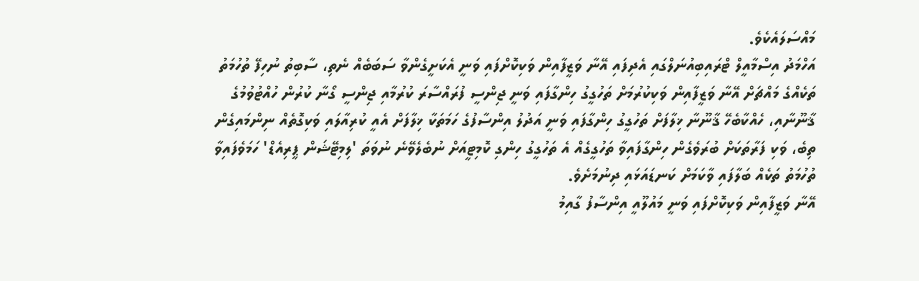މައްސަލައެކެވެ.
އަހްމަދު އިސްމާއީލް ޓްރައިބިއުނަލްގައި އެދިފައި އޭނާ ވަޒީފާއިން ވަކިކޮށްފައި ވަނީ އެކަށީގެންވާ ސަބަބެއް ނެތި، ސާބިތު ނުހިފޭ ތުހުމަތު ތަކެއްގެ މައްޗަށް އޭނާ ވަޒީފާއިން ވަކިކުރުމަށް ތަހުގީގު ހިންގާފައި ވަނީ ޖިންސީ ފުރައްސާރަ ކުރުމާއި ޖިންސީ ގޯނާ ކުރުން ހުއްޓުވުމުގެ ޤާނޫނާއި، ހެއްކާބެހޭ ޤާނޫނާ ޚިލާފަށް ތަހުގީގު ހިންގާފައި ވަނީ އަދުލު އިންސާފުގެ ހަމަތަކާ ޚިލާފަށް އެއީ ކުރިއާލައި ވަކިގޮތެއް ނިންމައިގެން ތިބެ، ވަކި ފަރާތަކަށް ބުރަވެގެން ހިންގާފައިވާ ތަހުގީގެއް އެ ތަހުގީގު ހިންގި ކޮމިޓީއަށް ނުބެލެވޭނެ ނުވަތަ 'ލިމިޓޭޝަން ޕީރިއެޑް' ހަމަވެފައިވާ ތުހުމަތު ތަކެއް ބަލާފައި ވާކަމަށް ކަނޑައަޅައި ދިނުމަށެވެ.
އޭނާ ވަޒީފާއިން ވަކިކޮށްފައި ވަނީ މައުލޫއީ އިންސާފު ގާއިމު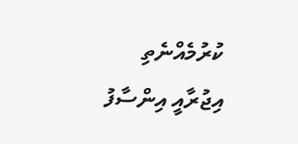ކުރުމެއްނެތި އިޖުރާއީ އިންސާފު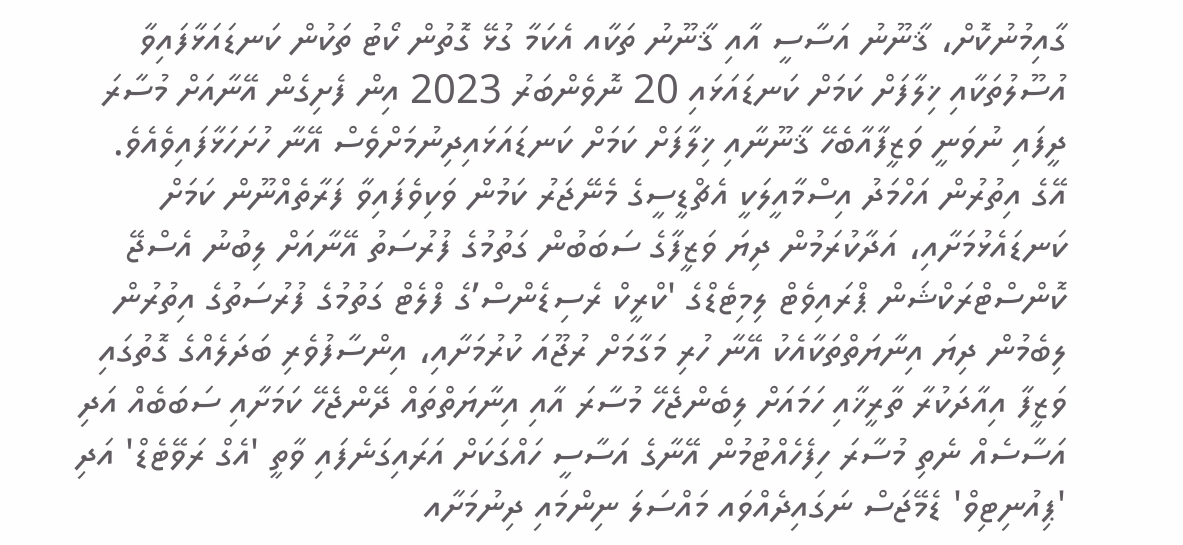ގާއިމުނުކޮށް، ޤާނޫނު އަސާސީ އާއި ޤާނޫނު ތަކާއ އެކަމާ ގުޅޭ ގޮތުން ކޯޓު ތަކުން ކަނޑައަޅާފައިވާ އުސޫލުތަކާއި ޚިލާފަށް ކަމަށް ކަނޑައަޅައި 20 ނޮވެންބަރު 2023 އިން ފެށިގެން އޭނާއަށް މުސާރަ ދީފައި ނުވަނީ ވަޒީފާއާބެހޭ ޤާނޫނާއި ޚިލާފަށް ކަމަށް ކަނޑައަޅައިދިނުމަށްވެސް އޭނާ ހުށަހަޅާފައިވެއެވެ.
އޭގެ އިތުރުން އަހްމަދު އިސްމާއީލަކީ އެޗްޑީސީގެ މެނޭޖަރު ކަމުން ވަކިވެފައިވާ ފަރާތެއްނޫން ކަމަށް ކަނޑައެޅުމަށާއި، އަދާކުރަމުން ދިޔަ ވަޒީފާގެ ސަބަބުން ގަތުމުގެ ފުރުސަތު އޭނާއަށް ލިބުނު އެސްޖޭ ކޮންސްޓްރަކްޝަން ޕްރައިވެޓް ލިމިޓެޑްގެ 'ކްރީކް ރެސިޑެންސް’ގެ ފްލެޓް ގަތުމުގެ ފުރުސަތުގެ އިތުރުން ލިބެމުން ދިޔަ އިނާޔަތްތަކާއެކު އޭނާ ހުރި މަގާމަށް ރުޖޫއަ ކުރުމަށާއި، އިންސާފުވެރި ބަދަލެއްގެ ގޮތުގައި ވަޒީފާ އިއާދަކުރާ ތާރީޚާއި ހަމައަށް ލިބެންޖެހޭ މުސާރަ އާއި އިނާޔަތްތައް ދޭންޖެހޭ ކަމަށާއި ސަބަބެއް އަދި އަސާސެއް ނެތި މުސާރަ ހިފެހެއްޓުމުން އޭނާގެ އަސާސީ ހައްގަކަށް އަރައިގަނެފައި ވާތީ 'އެގް ރަވޭޓެޑް' އަދި 'ޕިއުނިޓިވް' ޑެމޭޖަސް ނަގައިދެއްވައ މައްސަލަ ނިންމައި ދިނުމަށާއ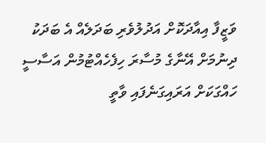ވަޒީފާ އިއާދަކޮށް އަދުލުވެރި ބަދަލެއް އެ ބަދަކު ދިނުމަށް އޭނާގެ މުސާރަ ހިފެހެއްޓުމުން އަސާސީ ހައްގަކަށް އަރައިގަނެފައި ވާތީ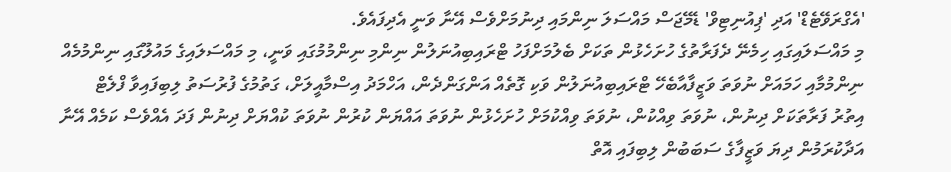'އެގްރަވޭޓެޑް' އަދި 'ޕިއުނިޓިވް' ޑެމޭޖަސް މައްސަލަ ނިންމައި ދިނުމަށްވެސް އޭނާ ވަނީ އެދިފައެވެ.
މި މައްސަލައިގައި ހިމެނޭ ދެފަރާތުގެ ހުށަހެޅުން ތަކަށް ބެލުމަށްފަހު ޓްރައިބިއުނަލުން ނިންމި ނިންމުމުގައި ވަނީ، މި މައްސަލައިގެ މައުލޫގައި ނިންމުމެއް ނިންމުމާއި ހަމައަށް ނުވަތަ ވަޒީފާއާބެހޭ ޓްރައިބިއުނަލުން ވަކި ގޮތެއް އަންގަންދެން، އަހްމަދު އިސްމާއީލަށް، ގަތުމުގެ ފުރުސަތު ލިބިފައިވާ ފްލެޓް އިތުރު ފަރާތަކަށް ދިނުން، ނުވަތަ ވިއްކުން، ނުވަތަ ވިއްކުމަށް ހުށަހެޅުން ނުވަތަ އައްޔަން ކުރުން ނުވަތަ ކުއްޔަށް ދިނުން ފަދަ އެއްވެސް ކަމެއް އޭނާ އަދާކުރަމުން ދިޔަ ވަޒީފާގެ ސަބަބުން ލިބިފައި އޮތް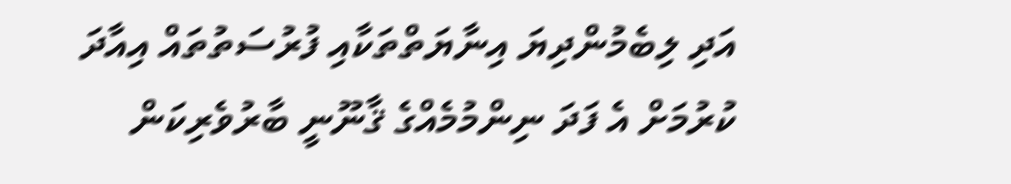އަދި ލިބެމުންދިޔަ އިނާޔަތްތަކާއި ފުރުސަތުތައް އިއާދަ ކުރުމަށް އެ ފަދަ ނިންމުމެއްގެ ޤާނޫނީ ބާރުވެރިކަން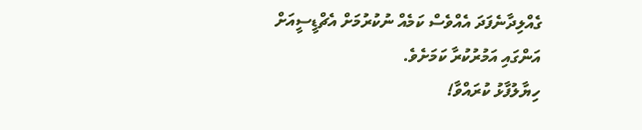ގެއްލިދާނެފަދަ އެއްވެސް ކަމެއް ނުކުރުމަށް އެޗްޑީސީއަށް އަންގައި އަމުރުކުރާ ކަމަށެވެ.
ހިޔާލުފާޅު ކުރައްވާ!